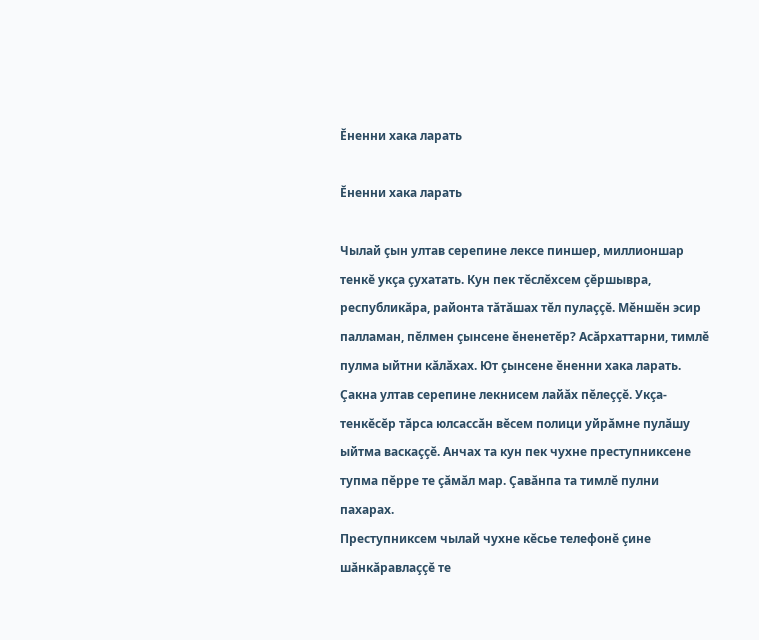Ĕненни хака ларать

Ĕненни хака ларать

Чылай çын ултав серепине лексе пиншер, миллионшар тенкĕ укçа çухатать. Кун пек тĕслĕхсем çĕршывра, республикăра, районта тăтăшах тĕл пулаççĕ. Мĕншĕн эсир палламан, пĕлмен çынсене ĕненетĕр? Асăрхаттарни, тимлĕ пулма ыйтни кăлăхах. Ют çынсене ĕненни хака ларать. Çакна ултав серепине лекнисем лайăх пĕлеççĕ. Укçа-тенкĕсĕр тăрса юлсассăн вĕсем полици уйрăмне пулăшу ыйтма васкаççĕ. Анчах та кун пек чухне преступниксене тупма пĕрре те çăмăл мар. Çавăнпа та тимлĕ пулни пахарах.
Преступниксем чылай чухне кĕсье телефонĕ çине шăнкăравлаççĕ те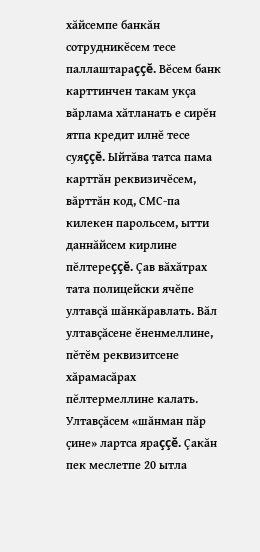хăйсемпе банкăн сотрудникĕсем тесе паллаштараççĕ. Вĕсем банк карттинчен такам укçа вăрлама хăтланать е сирĕн ятпа кредит илнĕ тесе суяççĕ. Ыйтăва татса пама карттăн реквизичĕсем, вăрттăн код, СМС-па килекен парольсем, ытти даннăйсем кирлине пĕлтереççĕ. Çав вăхăтрах тата полицейски ячĕпе ултавçă шăнкăравлать. Вăл ултавçăсене ĕненмеллине, пĕтĕм реквизитсене хăрамасăрах пĕлтермеллине калать. Ултавçăсем «шăнман пăр çине» лартса яраççĕ. Çакăн пек меслетпе 20 ытла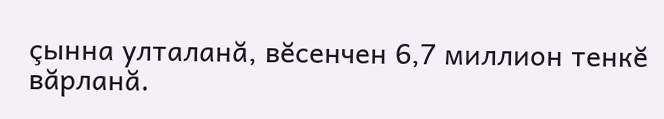çынна улталанă, вĕсенчен 6,7 миллион тенкĕ вăрланă.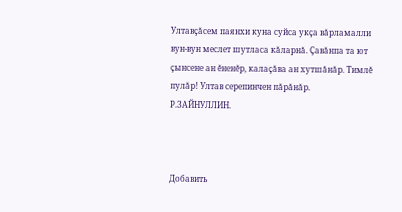Ултавçăсем паянхи куна суйса укçа вăрламалли вун-вун меслет шутласа кăларнă. Çавăнпа та ют çынсене ан ĕненĕр, калаçăва ан хутшăнăр. Тимлĕ пулăр! Ултав серепинчен пăрăнăр.
Р.ЗАЙНУЛЛИН.



Добавить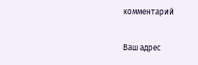комментарий

Ваш адрес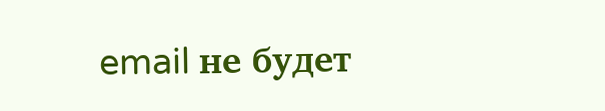email не будет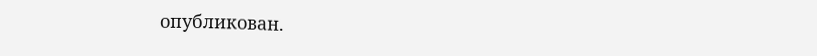опубликован.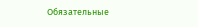Обязательные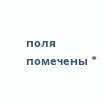поля помечены *